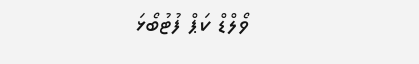ވޯލްޑް ކަޕް ފުޓުބޯޅަ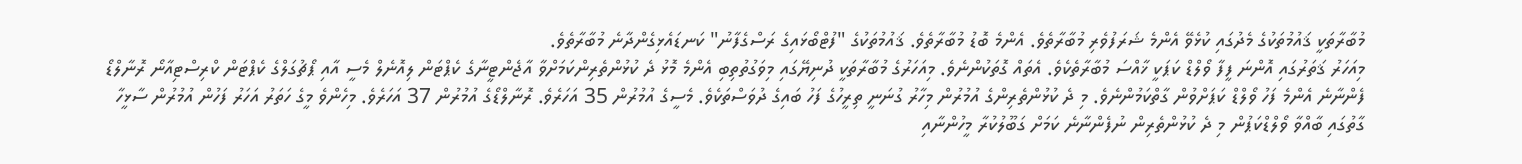މުބާރާތަކީ ޤައުމުތަކުގެ މެދުގައި ކުޅެވޭ އެންމެ ޝަރަފުވެރި މުބާރާތެވެ. އެންމެ ބޮޑު މުބާރާތެވެ. ޤައުމުތަކުގެ "ފުޓްބޯޅައިގެ ރަސްގެފާނު" ކަނޑައެޅިގެންދާނެ މުބާރާތެވެ.
މިއަހަރު ޤަތަރުގައި އޮންނަ ފީފާ ވޯލްޑް ކަޕަކީ ޚާއްސަ މުބާރާތެކެވެ. އެތައް ގޮތަކުންނެވެ. މިއަހަރުގެ މުބާރާތަކީ ދުނިޔޭގައި މިވަގުތުތިބި އެންމެ މޮޅު ދެ ކުޅުންތެރިންކަމަށްވާ އާޖެންޓީނާގެ ކެޕްޓަން ލިއޮނެލް މެސީ އާއި ޕޯޗުގަލްގެ ކެޕްޓަން ކްރިސްޓިއާނޯ ރޮނާލްޑޯ ފެންނާނެ އެންމެ ފަހު ވޯލްޑް ކަޕަށްވުން ގާތްކަމުންނެވެ. މި ދެ ކުޅުންތެރިންގެ އުމުރުން މިހާރު ގުނަނީ ތިރީހުގެ ފަހު ބައިގެ ދުވަސްތަކެވެ. މެސީގެ އުމުރުން 35 އަހަރެވެ. ރޮނާލްޑޯގެ އުމުރުން 37 އަހަރެވެ. މިހެންވެ މީގެ ހަތަރު އަހަރު ފަހުން އުމުރުން ސާޅީހާ ގާތުގައި ބާއްވާ ވޯލްޑްކަޕުން މި ދެ ކުޅުންތެރިން ނުފެންނާނެ ކަމަށް ގަބޫލުކުރާ މީހުންނާއި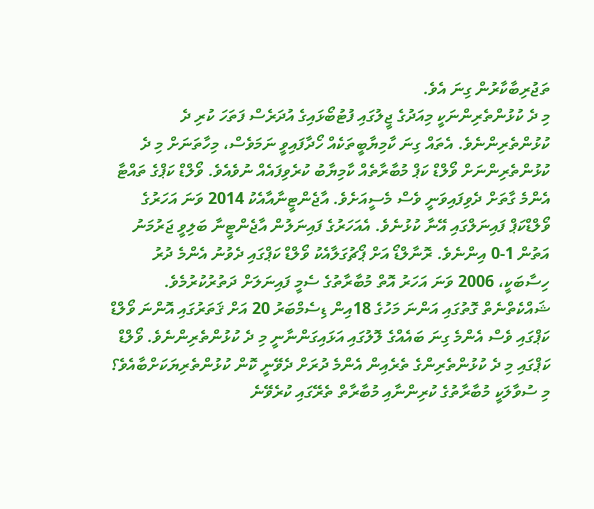ތަޖުރިބާކާރުން ގިނަ އެވެ.
މި ދެ ކުޅުންތެރިންނަކީ މިއަދުގެ ޖީލުގައި ފުޓުބޯޅައިގެ އުދަރެސް ފަތަހަ ކުރި ދެ ކުޅުންތެރިންނެވެ. އެތައް ގިނަ ކާމިޔާބީތަކެއް ހޯދާފައިވީ ނަމަވެސް، މިހާތަނަށް މި ދެ ކުޅުންތެރިންނަށް ވޯލްޑް ކަޕް މުބާރާތެއް ކާމިޔާބު ކުރެވިފައެއް ނުވެއެވެ. ވޯލްޑް ކަޕްގެ ތައްޓާ އެންމެ ގާތަށް ދެވިފައިވަނީ ވެސް މެސީއަށެވެ. އާޖެންޓީނާއާއެކު 2014 ވަނަ އަހަރުގެ ވޯލްޑްކަޕް ފައިނަލްގައި އޭނާ ކުޅުނެވެ. އެއަހަރުގެ ފައިނަލުން އާޖެންޓީނާ ބަލިވީ ޖަރުމަނު އަތުން 1-0 އިންނެވެ. ރޮނާލްޑޯ އަށް ޕޯޗުގަލާއެކު ވޯލްޑް ކަޕްގައި ދެވުނު އެންމެ ދުރު ހިސާބަކީ، 2006 ވަނަ އަހަރު އޮތް މުބާރާތުގެ ސެމީ ފައިނަލަށް ދަތުރުކުރުމެވެ.
ޝައްކެތްނެތް ގޮތުގައި އަންނަ މަހުގެ 18އިން ޑިސެމްބަރު 20 އަށް ޤަތަރުގައި އޮންނަ ވޯލްޑް ކަޕްގައި ވެސް އެންމެ ގިނަ ބައެއްގެ ލޮލުގައި އަޅައިގަންނާނީ މި ދެ ކުޅުންތެރިންނެވެ. ވޯލްޑް ކަޕްގައި މި ދެ ކުޅުންތެރިންގެ ތެރެއިން އެންމެ ދުރަށް ދެވޭނީ ކޮން ކުޅުންތެރިޔަކަށްބާއެވެ؟ މި ސުވާލަކީ މުބާރާތުގެ ކުރިންނާއި މުބާރާތް ތެރޭގައި ކުރެވޭނެ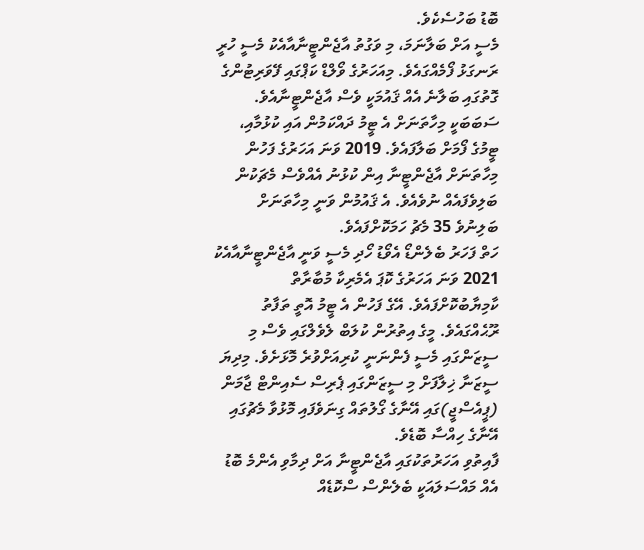ބޮޑު ބަހުސެކެވެ.
މެސީ އަށް ބަލާނަމަ، މި ވަގުތު އާޖެންޓީނާއާއެކު މެސީ ހުރީ ރަނގަޅު ފޯމެއްގައެވެ. މިއަހަރުގެ ވޯލްޑް ކަޕްގައި ފޭވަރިޓުންގެ ގޮތުގައި ބަލާނެ އެއް ޤައުމަކީ ވެސް އާޖެންޓީނާއެވެ. ސަބަބަކީ މިހާތަނަށް އެ ޓީމު ދައްކަމުން އައި ކުޅުމާއި، ޓީމުގެ ފޯމަށް ބަލާފައެވެ. 2019 ވަނަ އަހަރުގެ ފަހުން މިހާތަނަށް އާޖެންޓީނާ އިން ކުޅުނު އެއްވެސް މެޗަކުން ބަލިވެފައެއް ނުވެއެވެ. އެ ޤައުމުން ވަނީ މިހާތަނަށް ބަލިނުވެ 35 މެޗު ހަމަކޮށްފައެވެ.
ހަތް ފަހަރު ބެލެންޑޯ އެވޯޑު ހޯދި މެސީ ވަނީ އާޖެންޓީނާއާއެކު 2021 ވަނަ އަހަރުގެ ކޮޕަ އެމެރިކާ މުބާރާތް ކާމިޔާބުކޮށްފައެވެ. އޭގެ ފަހުން އެ ޓީމު އޮތީ ތަފާތު ރޫޙެއްގައެވެ. މީގެ އިތުރުން ކުލަބް ލެވެލްގައި ވެސް މި ސީޒަންގައި މެސީ ފެންނަނީ ކުރިއަށްވުރެ މޮޅަށެވެ. މިދިޔަ ސީޒަނާ ޚިލާފަށް މި ސީޒަންގައި ޕެރިސް ސެއިންޓް ޖާމަން (ޕީއެސްޖީ)ގައި އޭނާގެ ގޯލުތައް ގިނަވެފައި މޮޅުވާ މެޗުގައި އޭނާގެ ހިއްސާ ބޮޑެވެ.
ފާއިތުވި އަހަރުތަކުގައި އާޖެންޓީނާ އަށް ދިމާވި އެންމެ ބޮޑު އެއް މައްސަލައަކީ ބެލެންސް ސްކޮޑެއް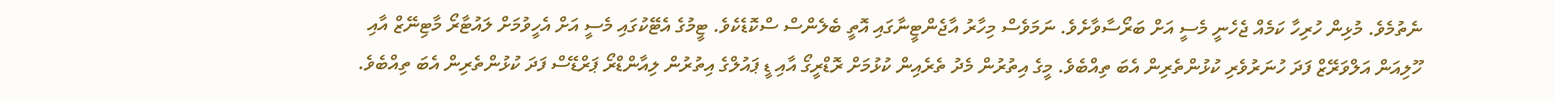ނެތުމެވެ. މުޅިން ހުރިހާ ކަމެއް ޖެހެނީ މެސީ އަށް ބަރޯސާވާށެވެ. ނަމަވެސް މިހާރު އާޖެންޓީނާގައި އޮތީ ބެލެންސް ސްކޮޑެކެވެ. ޓީމުގެ އެޓޭކުގައި މެސީ އަށް އެހީވުމަށް ލައުޓާރޯ މާޓިނޭޒް އާއި ހޫލިއަން އަލްވަރޭޒް ފަދަ ހުނަރުވެރި ކުޅުންތެރިން އެބަ ތިއްބެވެ. މީގެ އިތުރުން މެދު ތެރެއިން ކުޅުމަށް ރޮޑްރީގޯ އާއި ޑީ ޕައުލްގެ އިތުރުން ލިއާންޑްރޯ ޕަރްޑޭސް ފަދަ ކުޅުންތެރިން އެބަ ތިއްބެވެ.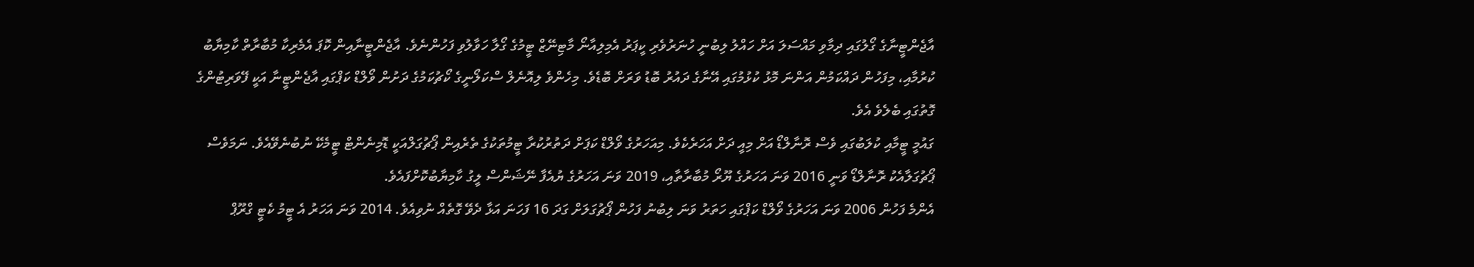އާޖެންޓީނާގެ ގޯލުގައި ދިމާވި މައްސަލަ އަށް ހައްލު ލިބުނީ ހުނަރުވެރި ކީޕަރު އެމިލިއާނޯ މާޓިނޭޒް ޓީމުގެ ގޯލާ ހަވާލުވި ފަހުންނެވެ. އާޖެންޓީނާއިން ކޮޕަ އެމެރިކާ މުބާރާތް ކާމިޔާބު ކުރުމާއި، މިފަހުން ދައްކަމުން އަންނަ މޮޅު ކުޅުމުގައި އޭނާގެ ދައުރު ބޮޑު ވަރަށް ބޮޑެވެ. މިހެންވެ ލިއޮނެލް ސްކަލޯނީގެ ކޯޗުކަމުގެ ދަށުން ވޯލްޑް ކަޕްގައި އާޖެންޓީނާ އަކީ ފޭވަރިޓުންގެ ގޮތުގައި ބެލެވެ އެވެ.
ގައުމީ ޓީމާއި ކުލަބުގައި ވެސް ރޮނާލްޑޯ އަށް މިއީ ދަށް އަހަރެކެވެ. މިއަހަރުގެ ވޯލްޑް ކަޕަށް ދަތުރުކުރާ ޓީމުތަކުގެ ތެރެއިން ޕޯޗުގަލްއަކީ ޑޮމިނެންޓް ޓީމެކޭ ނުބުނެވޭއެވެ. ނަމަވެސް ޕޯޗުގަލާއެކު ރޮނާލްޑޯ ވަނީ 2016 ވަނަ އަހަރުގެ ޔޫރޯ މުބާރާތާއި، 2019 ވަނަ އަހަރުގެ ޔުއެފާ ނޭޝަންސް ލީގު ކާމިޔާބުކޮށްފައެވެ.
އެންމެ ފަހުން 2006 ވަނަ އަހަރުގެ ވޯލްޑް ކަޕްގައި ހަތަރު ވަނަ ލިބުނު ފަހުން ޕޯޗުގަލަށް ގަދަ 16 ފަހަނަ އަޅާ ދެވޭ ގޮތެއް ނުވިއެވެ. 2014 ވަނަ އަހަރު އެ ޓީމު ކެޓީ ގްރޫޕް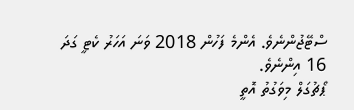ސްޓޭޖުންނެވެ. އެންމެ ފަހުން 2018 ވަނަ އަހަރު ކެޓީ ގަދަ 16 އިންނެވެ.
ޕޯޗުގަލް މިވަގުތު އޮތީ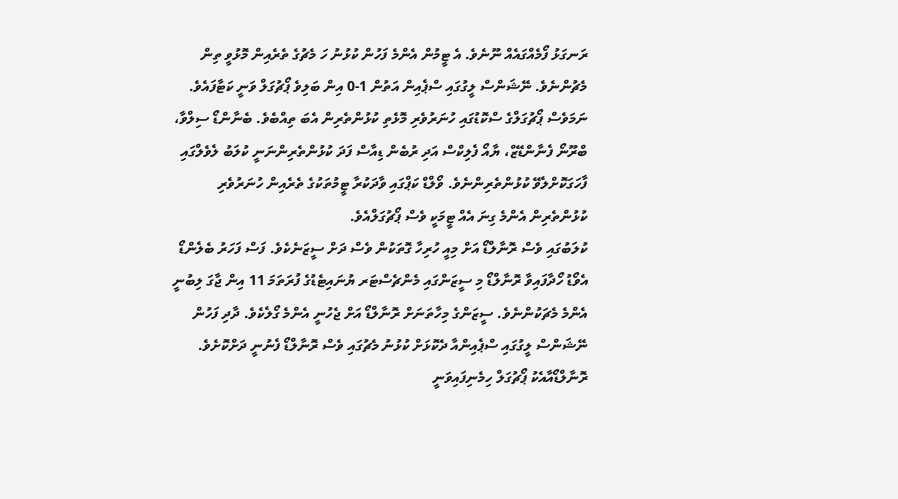ރަނގަޅު ފޯމެއްގައެއް ނޫނެވެ. އެ ޓީމުން އެންމެ ފަހުން ކުޅުނު ހަ މެޗުގެ ތެރެއިން މޮޅުވީ ތިން މެޗުންނެވެ. ނޭޝަންސް ލީގުގައި ސްޕެއިން އަތުން 1-0 އިން ބަލިވެ ޕޯޗުގަލް ވަނީ ކަޓާފައެވެ.
ނަމަވެސް ޕޯޗުގަލްގެ ސްކޮޑުގައި ހުނަރުވެރި މޮޅެތި ކުޅުންތެރިން އެބަ ތިއްބެވެ. ބެނާންޑޯ ސިލްވާ، ބްރޫނޯ ފެނާންޑޭޒް، ޔާއޯ ފެލިކްސް އަދި ރުބެން ޑިއާސް ފަދަ ކުޅުންތެރިންނަނީ ކުލަބު ލެވެލްގައި ފާހަގަކޮށްލެވޭ ކުޅުންތެރިންނެވެ. ވޯލްޑް ކަޕްގައި ވާދަކުރާ ޓީމުތަކުގެ ތެރެއިން ހުނަރުވެރި ކުޅުންތެރިން އެންމެ ގިނަ އެއް ޓީމަކީ ވެސް ޕޯޗުގަލްއެވެ.
ކުލަބުގައި ވެސް ރޮނާލްޑޯ އަށް މިއީ ހުރިހާ ގޮތަކުން ވެސް ދަށް ސީޒަނެކެވެ. ފަސް ފަހަރު ބެލެންޑޯ އެވޯޑު ހޯދާފައިވާ ރޮނާލްޑޯ މި ސީޒަންގައި މެންޗެސްޓަރ ޔުނައިޓެޑުގެ ފުރަތަމަ 11 އިން ޖާގަ ލިބުނީ އެންމެ މެޗަކުންނެވެ. ސީޒަންގެ މިހާތަނަށް ރޮނާލްޑޯ އަށް ޖެހުނީ އެންމެ ގޯލެކެވެ. ދާދި ފަހުން ނޭޝަންސް ލީގުގައި ސްޕެއިންއާ ދެކޮޅަށް ކުޅުނު މެޗުގައި ވެސް ރޮނާލްޑޯ ފެނުނީ ދަށްކޮށެވެ.
ރޮނާލްޑޯއާއެކު ޕޯޗުގަލް ހިމެނިފައިވަނީ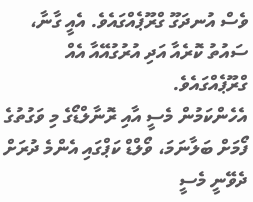ވެސް އުނދަގޫ ގްރޫޕެއްގައެވެ. އެއީ ގާނާ، ސައުތު ކޮރެއާ އަދި އުރުގުއޭއާ އެއް ގްރޫޕެއްގައެވެ.
އެހެންކަމުން މެސީ އާއި ރޮނާލްޑޯގެ މި ވަގުތުގެ ފޯމަށް ބަލާނަމަ، ވޯލްޑް ކަޕްގައި އެންމެ ދުރަށް ދެވޭނީ މެސީ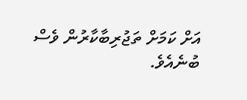އަށް ކަމަށް ތަޖުރިބާކާރުން ވެސް ބުނެއެވެ.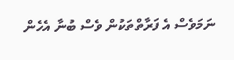ނަމަވެސް އެ ފަރާތްތަކުން ވެސް ބުނާ އެހެން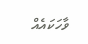ވާހަކައެއް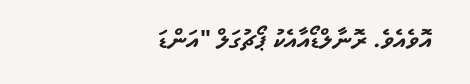އޮވެއެވެ. ރޮނާލްޑޯއާއެކު ޕޯޗުގަލް "އަންޑަ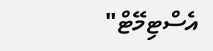އެސްޓިމޭޓް"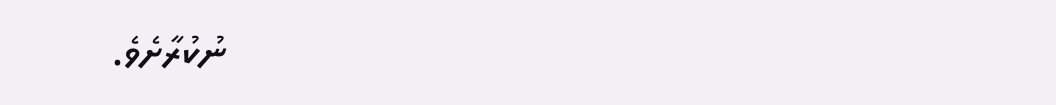ނުކުރާށެވެ.